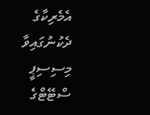އެމެރިކާގެ ދެކުނުގައިވާ މިސިސިޕީ ސްޓޭޓްގެ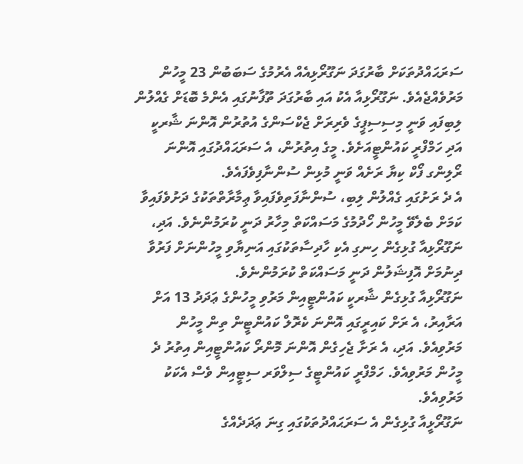ސަރަޙައްދުތަކަށް ބާރުގަދަ ނަގޫރޯޅިއެއް އެރުމުގެ ސަބަބުން 23 މީހުން މަރުވެއްޖެއެވެ. ނަގޫރޯޅިއާ އެކު އައި ބާރުގަދަ ތޫފާނުގައި އެންމެ ބޮޑަށް ގެއްލުން ލިބިފައި ވަނީ މިސިސިޕީގެ ވެރިރަށް ޖެކްސަންގެ އުތުރުން އޮންނަ ޝާރކީ އަދި ހަމްފްރީ ކައުންޓީއަށެވެ. މީގެ އިތުރުން، އެ ސަރަޙައްދުގައި އޮންނަ ރޯލިންގ ފޯކް ކިޔާ ރަށެއް ވަނީ މުޅިން ސުންނާފިވެފައެވެ.
އެ ދެ ރަށުގައި ގެއްލުން ލިބި، ސުންނާފަތިވެފައިވާ ޢިމާރާތްތަކުގެ ދަށުވެފައިވާ ކަމަށް ބެލެވޭ މީހުން ހޯދުމުގެ މަސައްކަތް މިހާރު ދަނީ ކުރަމުންނެވެ. އަދި، ނަގޫރޯޅިއާ ގުޅިގެން ހިނގި އެކި ހާދިސާތަކުގައި އަނިޔާވި މީހުންނަށް ފަރުވާ ދިނުމަށް އޮފިޝަލުން ދަނީ މަސައްކަތް ކުރަމުންނެވެ.
ނަގޫރޯޅިއާ ގުޅިގެން ޝާރކީ ކައުންޓީއިން މަރުވި މީހުންގެ ޢަދަދު 13 އަށް އަރާއިރު، އެ ރަށް ކައިރީގައި އޮންނަ ކެރޮލް ކައުންޓީން ތިން މީހުން މަރުވިއެވެ. އަދި، އެ ރަށާ ޖެހިގެން އޮންނަ މޮންރޯ ކައުންޓީއިން އިތުރު ދެ މީހުން މަރުވިއެވެ. ހަމްފްރީ ކައުންޓީގެ ސިލްވަރ ސިޓީއިން ވެސް އެކަކު މަރުވިއެވެ.
ނަގޫރޯޅީއާ ގުޅިގެން އެ ސަރަޙައްދުތަކުގައި ގިނަ ޢަދަދެއްގެ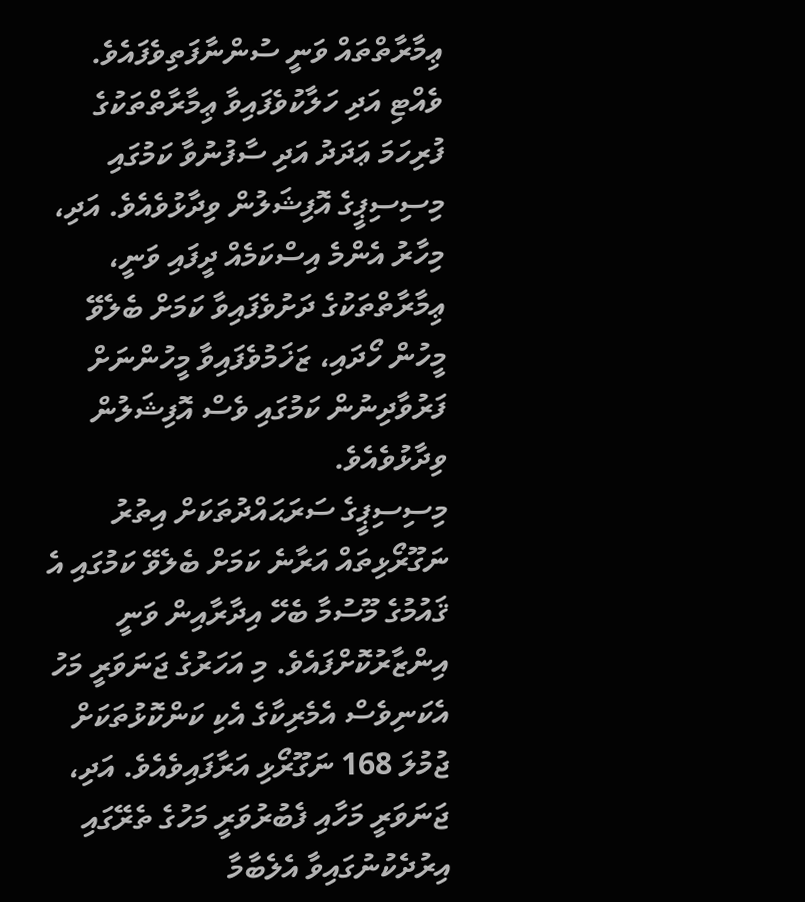ޢިމާރާތްތައް ވަނީ ސުންނާފަތިވެފައެވެ. ވެއްޓި އަދި ހަލާކުވެފައިވާ ޢިމާރާތްތަކުގެ ފުރިހަމަ ޢަދަދު އަދި ސާފުނުވާ ކަމުގައި މިސިސިޕީގެ އޮފިޝަލުން ވިދާޅުވެއެވެ. އަދި، މިހާރު އެންމެ އިސްކަމެއް ދީފައި ވަނީ، ޢިމާރާތްތަކުގެ ދަށުވެފައިވާ ކަމަށް ބެލެވޭ މީހުން ހޯދައި، ޒަޚަމުވެފައިވާ މީހުންނަށް ފަރުވާދިނުން ކަމުގައި ވެސް އޮފިޝަލުން ވިދާޅުވެއެވެ.
މިސިސިޕީގެ ސަރަޙައްދުތަކަށް އިތުރު ނަގޫރޯޅިތައް އަރާނެ ކަމަށް ބެލެވޭ ކަމުގައި އެ ޤައުމުގެ މޫސުމާ ބެހޭ އިދާރާއިން ވަނީ އިންޒާރުކޮށްފައެވެ. މި އަހަރުގެ ޖަނަވަރީ މަހު އެކަނިވެސް އެމެރިކާގެ އެކި ކަންކޮޅުތަކަށް ޖުމުލަ 168 ނަގޫރޯޅި އަރާފައިވެއެވެ. އަދި، ޖަނަވަރީ މަހާއި ފެބުރުވަރީ މަހުގެ ތެރޭގައި އިރުދެކުނުގައިވާ އެލެބާމާ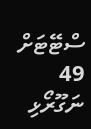ސްޓޭޓަށް 49 ނަގޫރޯޅި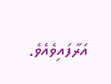އަރާފައިވެއެވެ.